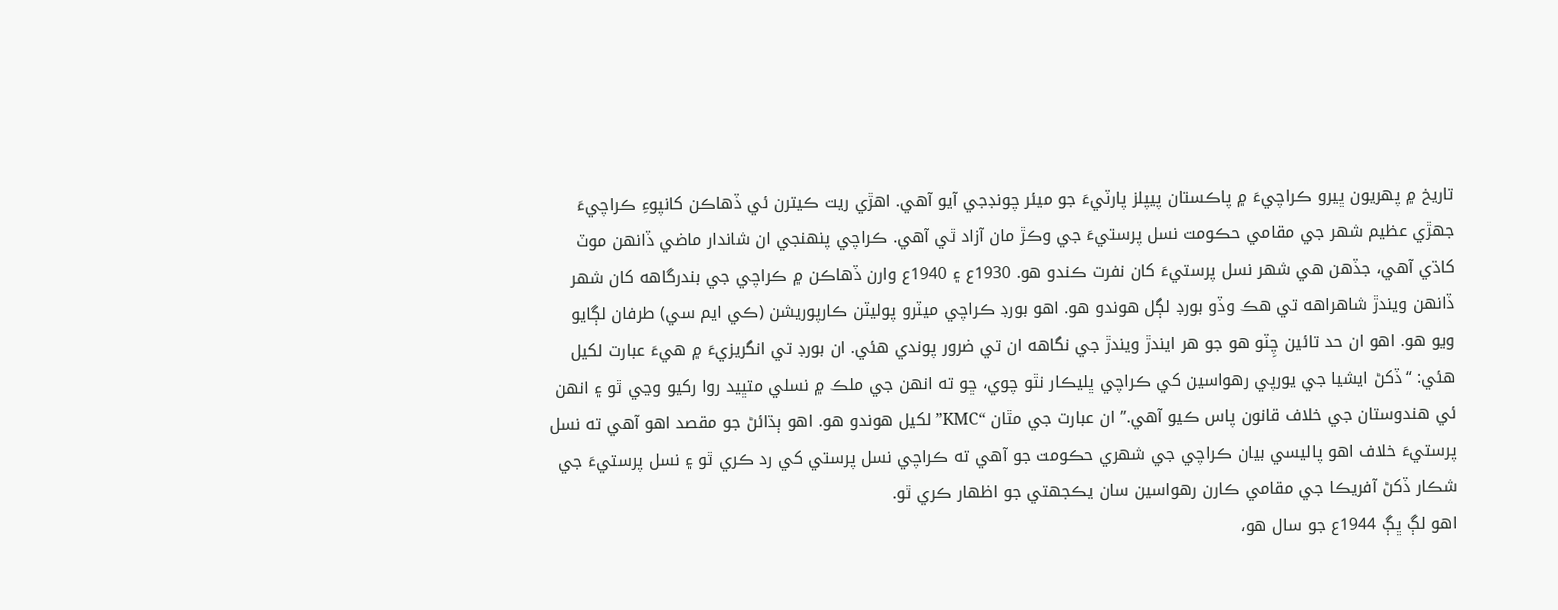تاريخ ۾ پهريون ڀيرو ڪراچيءَ ۾ پاڪستان پيپلز پارٽيءَ جو ميئر چونڊجي آيو آهي. اهڙي ريت ڪيترن ئي ڏهاڪن کانپوءِ ڪراچيءَ جهڙي عظيم شهر جي مقامي حڪومت نسل پرستيءَ جي وڪڙ مان آزاد ٿي آهي. ڪراچي پنهنجي ان شاندار ماضي ڏانهن موٽ کاڌي آهي، جڏهن هي شهر نسل پرستيءَ کان نفرت ڪندو هو. 1930ع ۽ 1940ع وارن ڏهاڪن ۾ ڪراچي جي بندرگاهه کان شهر ڏانهن ويندڙ شاهراهه تي هڪ وڏو بورڊ لڳل هوندو هو. اهو بورڊ ڪراچي ميٽرو پوليٽن ڪارپوريشن (ڪي ايم سي) طرفان لڳايو ويو هو. اهو ان حد تائين چِٽو هو جو هر ايندڙ ويندڙ جي نگاهه ان تي ضرور پوندي هئي. ان بورڊ تي انگريزيءَ ۾ هيءَ عبارت لکيل هئي: “ڏکڻ ايشيا جي يورپي رهواسين کي ڪراچي ڀليڪار نٿو چوي، ڇو ته انهن جي ملڪ ۾ نسلي متڀيد روا رکيو وڃي ٿو ۽ انهن ئي هندوستان جي خلاف قانون پاس ڪيو آهي.” ان عبارت جي مٿان “KMC” لکيل هوندو هو. اهو ٻڌائڻ جو مقصد اهو آهي ته نسل پرستيءَ خلاف اهو پاليسي بيان ڪراچي جي شهري حڪومت جو آهي ته ڪراچي نسل پرستي کي رد ڪري ٿو ۽ نسل پرستيءَ جي شڪار ڏکڻ آفريڪا جي مقامي ڪارن رهواسين سان يڪجهتي جو اظهار ڪري ٿو.
اهو لڳ ڀڳ 1944ع جو سال هو،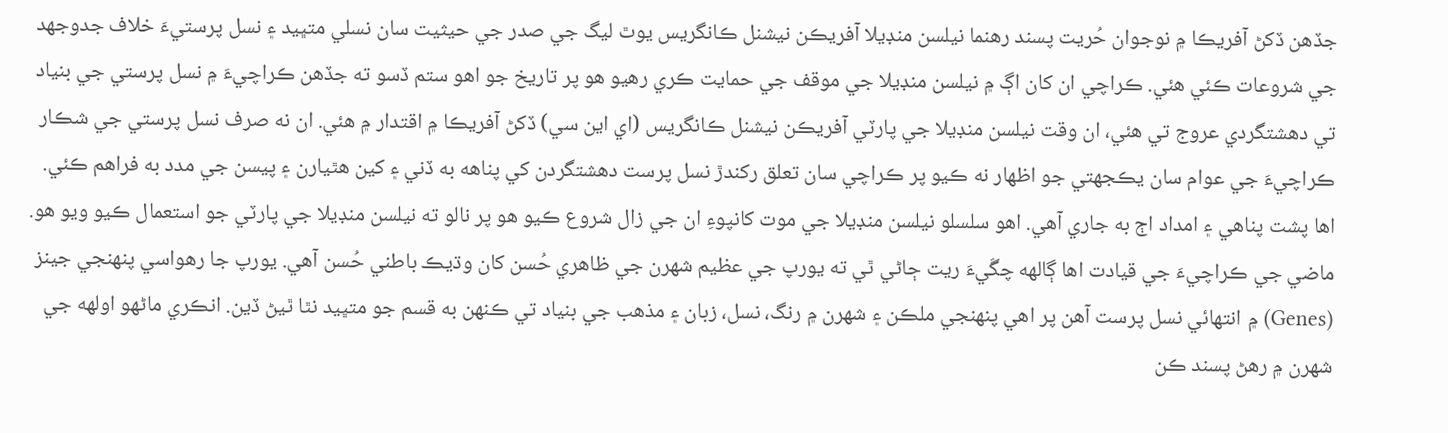جڏهن ڏکڻ آفريڪا ۾ نوجوان حُريت پسند رهنما نيلسن منڊيلا آفريڪن نيشنل ڪانگريس يوٿ ليگ جي صدر جي حيثيت سان نسلي متڀيد ۽ نسل پرستيءَ خلاف جدوجهد جي شروعات ڪئي هئي. ڪراچي ان کان اڳ ۾ نيلسن منڊيلا جي موقف جي حمايت ڪري رهيو هو پر تاريخ جو اهو ستم ڏسو ته جڏهن ڪراچيءَ ۾ نسل پرستي جي بنياد تي دهشتگردي عروج تي هئي، ان وقت نيلسن منڊيلا جي پارٽي آفريڪن نيشنل ڪانگريس (اي اين سي) ڏکڻ آفريڪا ۾ اقتدار ۾ هئي. ان نه صرف نسل پرستي جي شڪار ڪراچيءَ جي عوام سان يڪجهتي جو اظهار نه ڪيو پر ڪراچي سان تعلق رکندڙ نسل پرست دهشتگردن کي پناهه به ڏني ۽ کين هٿيارن ۽ پيسن جي مدد به فراهم ڪئي. اها پشت پناهي ۽ امداد اڄ به جاري آهي. اهو سلسلو نيلسن منڊيلا جي موت کانپوءِ ان جي زال شروع ڪيو هو پر نالو ته نيلسن منڊيلا جي پارٽي جو استعمال ڪيو ويو هو.
ماضي جي ڪراچيءَ جي قيادت اها ڳالهه چڱيءَ ريت ڄاڻي ٿي ته يورپ جي عظيم شهرن جي ظاهري حُسن کان وڌيڪ باطني حُسن آهي. يورپ جا رهواسي پنهنجي جينز (Genes) ۾ انتهائي نسل پرست آهن پر اهي پنهنجي ملڪن ۽ شهرن ۾ رنگ، نسل، زبان ۽ مذهب جي بنياد تي ڪنهن به قسم جو متڀيد نٿا ٿيڻ ڏين. انڪري ماڻهو اولهه جي شهرن ۾ رهڻ پسند ڪن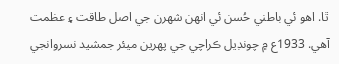ٿا. اهو ئي باطني حُسن ئي انهن شهرن جي اصل طاقت ۽ عظمت آهي. 1933ع ۾ چونڊيل ڪراچي جي پهرين ميئر جمشيد نسروانجي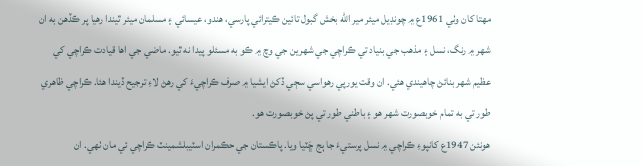مهتا کان وٺي 1961ع ۾ چونڊيل ميئر مير الله بخش گبول تائين ڪيترائي پارسي، هندو، عيسائي ۽ مسلمان ميئر ٿيندا رهيا پر ڪڏهن به ان شهر ۾ رنگ، نسل ۽ مذهب جي بنياد تي ڪراچي جي شهرين جي وچ ۾ ڪو به مسئلو پيدا نه ٿيو. ماضي جي اها قيادت ڪراچي کي عظيم شهر بنائڻ چاهيندي هئي. ان وقت يورپي رهواسي سڄي ڏکڻ ايشيا ۾ صرف ڪراچيءَ کي رهڻ لاءِ ترجيح ڏيندا هئا. ڪراچي ظاهري طور تي به تمام خوبصورت شهر هو ۽ باطني طور تي پڻ خوبصورت هو.
هونئن 1947ع کانپوءِ ڪراچي ۾ نسل پرستيءَ جا ٻج ڇَٽيا ويا. پاڪستان جي حڪمران اسٽيبلشمينٽ ڪراچي ئي مان ٺهي. ان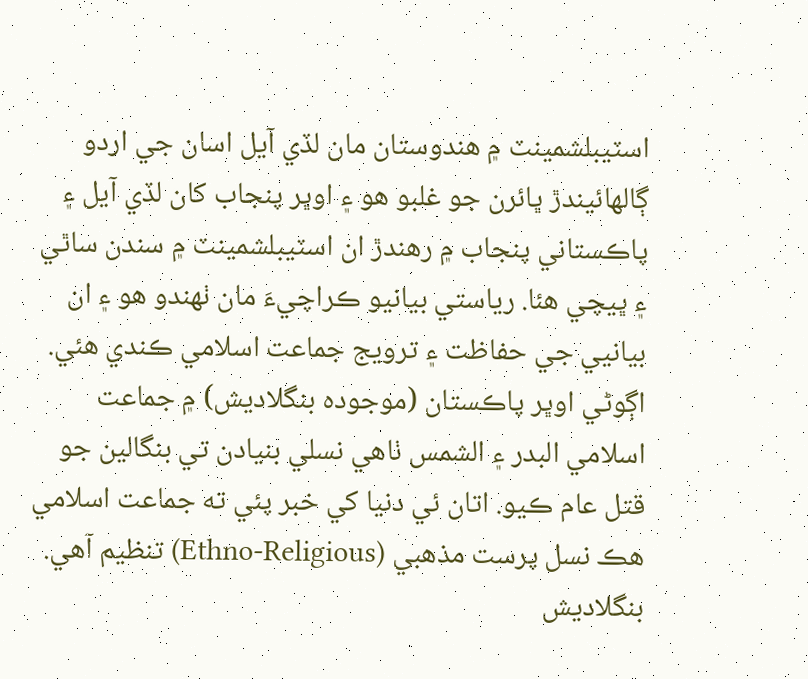اسٽيبلشمينٽ ۾ هندوستان مان لڏي آيل اسان جي اردو ڳالهائيندڙ ڀائرن جو غلبو هو ۽ اوڀر پنجاب کان لڏي آيل ۽ پاڪستاني پنجاب ۾ رهندڙ ان اسٽيبلشمينٽ ۾ سندن ساٿي ۽ ڀيچي هئا. رياستي بيانيو ڪراچيءَ مان ٺهندو هو ۽ ان بيانيي جي حفاظت ۽ ترويج جماعت اسلامي ڪندي هئي. اڳوڻي اوڀر پاڪستان (موجوده بنگلاديش) ۾ جماعت اسلامي البدر ۽ الشمس ٺاهي نسلي بنيادن تي بنگالين جو قتل عام ڪيو. اتان ئي دنيا کي خبر پئي ته جماعت اسلامي هڪ نسل پرست مذهبي (Ethno-Religious) تنظيم آهي. بنگلاديش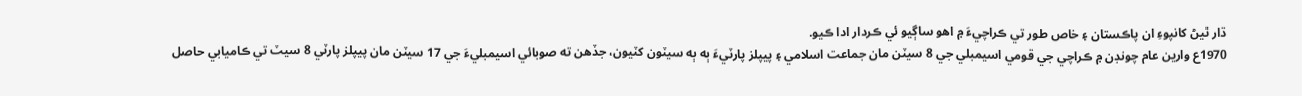ڌار ٿيڻ کانپوءِ ان پاڪستان ۽ خاص طور تي ڪراچيءَ ۾ اهو ساڳيو ئي ڪردار ادا ڪيو.
1970ع وارين عام چونڊن ۾ ڪراچي جي قومي اسيمبلي جي 8 سيٽن مان جماعت اسلامي ۽ پيپلز پارٽيءَ ٻه ٻه سيٽون کٽيون، جڏهن ته صوبائي اسيمبليءَ جي 17 سيٽن مان پيپلز پارٽي 8 سيٽ تي ڪاميابي حاصل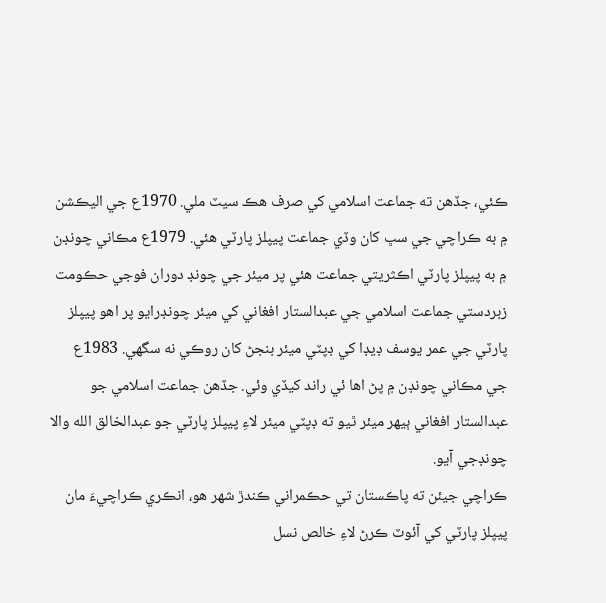ڪئي، جڏهن ته جماعت اسلامي کي صرف هڪ سيٽ ملي. 1970ع جي اليڪشن ۾ به ڪراچي جي سڀ کان وڏي جماعت پيپلز پارٽي هئي. 1979ع مڪاني چونڊن ۾ به پيپلز پارٽي اڪثريتي جماعت هئي پر ميئر جي چونڊ دوران فوجي حڪومت زبردستي جماعت اسلامي جي عبدالستار افغاني کي ميئر چونڊرايو پر اهو پيپلز پارٽي جي عمر يوسف ڊيڊا کي ڊپٽي ميئر بنجڻ کان روڪي نه سگهي. 1983ع جي مڪاني چونڊن ۾ پڻ اها ئي راند کيڏي وئي. جڏهن جماعت اسلامي جو عبدالستار افغاني ٻيهر ميئر ٿيو ته ڊپٽي ميئر لاءِ پيپلز پارٽي جو عبدالخالق الله والا چونڊجي آيو.
ڪراچي جيئن ته پاڪستان تي حڪمراني ڪندڙ شهر هو، انڪري ڪراچيءَ مان پيپلز پارٽي کي آئوٽ ڪرڻ لاءِ خالص نسل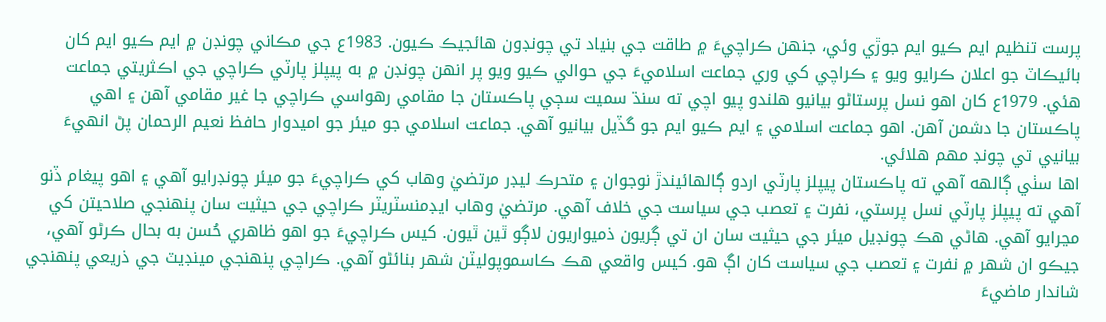پرست تنظيم ايم ڪيو ايم جوڙي وئي، جنهن ڪراچيءَ ۾ طاقت جي بنياد تي چونڊون هائجيڪ ڪيون. 1983ع جي مڪاني چونڊن ۾ ايم ڪيو ايم کان بائيڪاٽ جو اعلان ڪرايو ويو ۽ ڪراچي کي وري جماعت اسلاميءَ جي حوالي ڪيو ويو پر انهن چونڊن ۾ به پيپلز پارٽي ڪراچي جي اڪثريتي جماعت هئي. 1979ع کان اهو نسل پرستاڻو بيانيو هلندو پيو اچي ته سنڌ سميت سڄي پاڪستان جا مقامي رهواسي ڪراچي جا غير مقامي آهن ۽ اهي پاڪستان جا دشمن آهن. اهو جماعت اسلامي ۽ ايم ڪيو ايم جو گڏيل بيانيو آهي. جماعت اسلامي جو ميئر جو اميدوار حافظ نعيم الرحمان پڻ انهيءَ بيانيي تي چونڊ مهم هلائي.
اها سٺي ڳالهه آهي ته پاڪستان پيپلز پارٽي اردو ڳالهائيندڙ نوجوان ۽ متحرڪ ليڊر مرتضيٰ وهاب کي ڪراچيءَ جو ميئر چونڊرايو آهي ۽ اهو پيغام ڏنو آهي ته پيپلز پارٽي نسل پرستي، نفرت ۽ تعصب جي سياست جي خلاف آهي. مرتضيٰ وهاب ايڊمنسٽريٽر ڪراچي جي حيثيت سان پنهنجي صلاحيتن کي مڃرايو آهي. هاڻي هڪ چونڊيل ميئر جي حيثيت سان ان تي ڳريون ذميواريون لاڳو ٿين ٿيون. کيس ڪراچيءَ جو اهو ظاهري حُسن به بحال ڪرڻو آهي، جيڪو ان شهر ۾ نفرت ۽ تعصب جي سياست کان اڳ هو. کيس واقعي هڪ ڪاسموپوليٽن شهر بنائڻو آهي. ڪراچي پنهنجي مينڊيٽ جي ذريعي پنهنجي شاندار ماضيءَ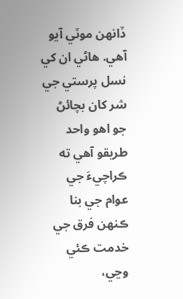ڏانهن موٽي آيو آهي. هاڻي ان کي نسل پرستي جي شر کان بچائڻ جو اهو واحد طريقو آهي ته ڪراچيءَ جي عوام جي بنا ڪنهن فرق جي خدمت ڪئي وڃي،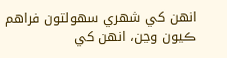انهن کي شهري سهولتون فراهم ڪيون وڃن، انهن کي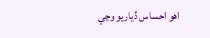اهو احساس ڏياريو وڃي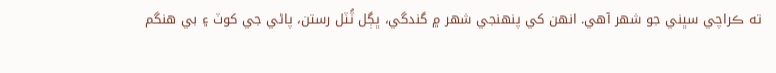ته ڪراچي سڀني جو شهر آهي. انهن کي پنهنجي شهر ۾ گندگي، ڀڳل ٽُٽل رستن، پاڻي جي کوٽ ۽ بي هنگم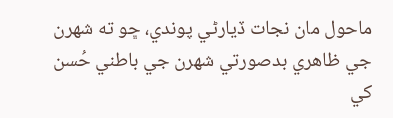ماحول مان نجات ڏيارڻي پوندي، ڇو ته شهرن جي ظاهري بدصورتي شهرن جي باطني حُسن کي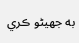به جھيڻو ڪري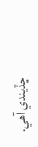ڇڏيندي آهي.